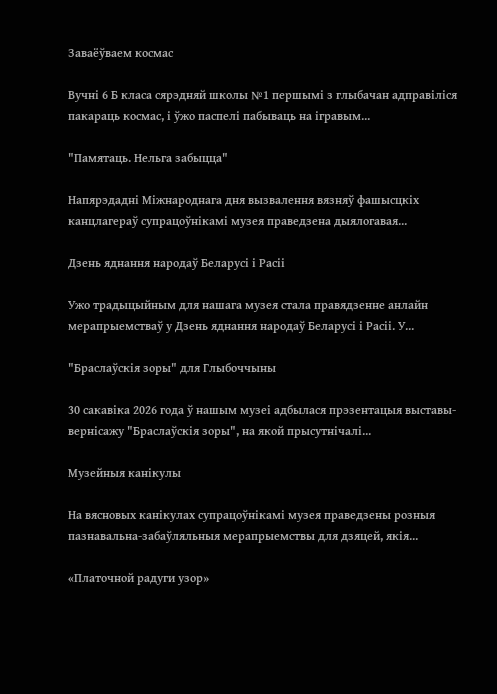Заваёўваем космас

Вучні 6 Б класа сярэдняй школы №1 першымі з глыбачан адправіліся пакараць космас, і ўжо паспелі пабываць на ігравым...

"Памятаць. Нельга забыцца"

Напярэдадні Міжнароднага дня вызвалення вязняў фашысцкіх канцлагераў супрацоўнікамі музея праведзена дыялогавая...

Дзень яднання народаў Беларусі і Расіі

Ужо традыцыйным для нашага музея стала правядзенне анлайн мерапрыемстваў у Дзень яднання народаў Беларусі і Расіі. У...

"Браслаўскія зоры" для Глыбоччыны

30 сакавіка 2026 года ў нашым музеі адбылася прэзентацыя выставы-вернісажу "Браслаўскія зоры", на якой прысутнічалі...

Музейныя канікулы

На вясновых канікулах супрацоўнікамі музея праведзены розныя пазнавальна-забаўляльныя мерапрыемствы для дзяцей, якія...

«Платочной радуги узор»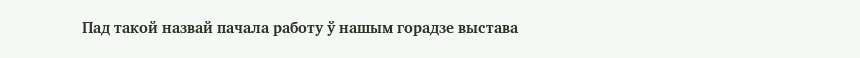Пад такой назвай пачала работу ў нашым горадзе выстава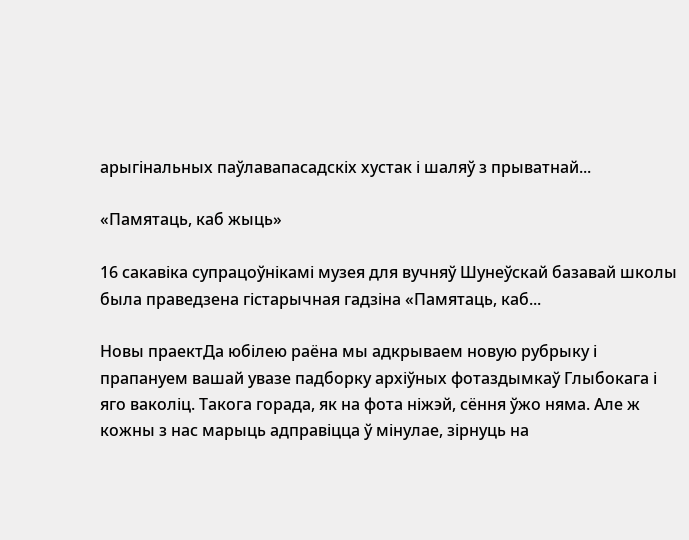арыгінальных паўлавапасадскіх хустак і шаляў з прыватнай...

«Памятаць, каб жыць»

16 сакавіка супрацоўнікамі музея для вучняў Шунеўскай базавай школы была праведзена гістарычная гадзіна «Памятаць, каб...

Новы праектДа юбілею раёна мы адкрываем новую рубрыку і прапануем вашай увазе падборку архіўных фотаздымкаў Глыбокага і яго ваколіц. Такога горада, як на фота ніжэй, сёння ўжо няма. Але ж кожны з нас марыць адправіцца ў мінулае, зірнуць на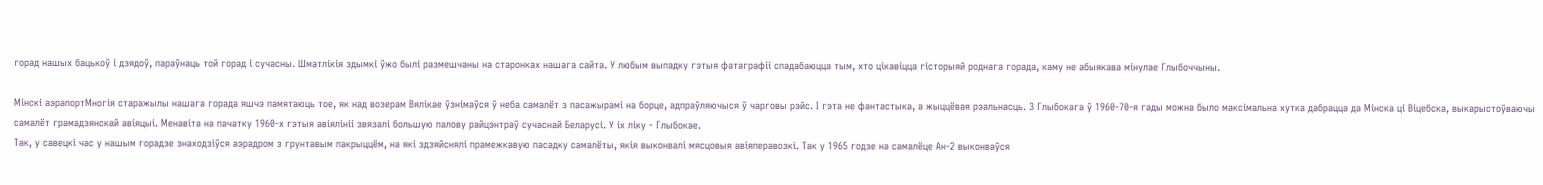горад нашых бацькоў і дзядоў, параўнаць той горад і сучасны. Шматлікія здымкі ўжо былі размешчаны на старонках нашага сайта. У любым выпадку гэтыя фатаграфіі спадабаюцца тым, хто цікавіцца гісторыяй роднага горада, каму не абыякава мінулае Глыбоччыны.

Мінскі аэрапортМногія старажылы нашага горада яшчэ памятаюць тое, як над возерам Вялікае ўзнімаўся ў неба самалёт з пасажырамі на борце, адпраўляючыся ў чарговы рэйс. І гэта не фантастыка, а жыццёвая рэальнасць. З Глыбокага ў 1960-70-я гады можна было максімальна хутка дабрацца да Мінска ці Віцебска, выкарыстоўваючы самалёт грамадзянскай авіяцыі. Менавіта на пачатку 1960-х гэтыя авіялініі звязалі большую палову райцэнтраў сучаснай Беларусі. У іх ліку - Глыбокае.
Так, у савецкі час у нашым горадзе знаходзіўся аэрадром з грунтавым пакрыццём, на які здзяйснялі прамежкавую пасадку самалёты, якія выконвалі мясцовыя авіяперавозкі. Так у 1965 годзе на самалёце Ан-2 выконваўся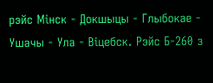рэйс Мінск - Докшыцы - Глыбокае - Ушачы - Ула - Віцебск. Рэйс Б-260 з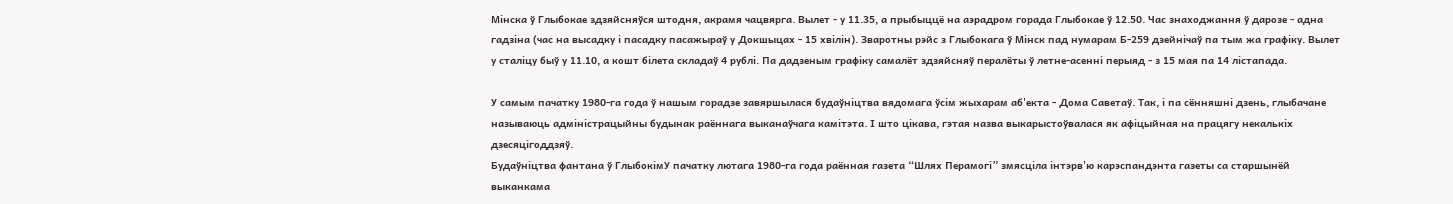Мінска ў Глыбокае здзяйсняўся штодня, акрамя чацвярга. Вылет - у 11.35, а прыбыццё на аэрадром горада Глыбокае ў 12.50. Час знаходжання ў дарозе - адна гадзіна (час на высадку і пасадку пасажыраў у Докшыцах - 15 хвілін). Зваротны рэйс з Глыбокага ў Мінск пад нумарам Б-259 дзейнічаў па тым жа графіку. Вылет у сталіцу быў у 11.10, а кошт білета складаў 4 рублі. Па дадзеным графіку самалёт здзяйсняў пералёты ў летне-асенні перыяд - з 15 мая па 14 лістапада.

У самым пачатку 1980-га года ў нашым горадзе завяршылася будаўніцтва вядомага ўсім жыхарам аб'екта - Дома Саветаў. Так, і па сённяшні дзень, глыбачане называюць адміністрацыйны будынак раённага выканаўчага камітэта. І што цікава, гэтая назва выкарыстоўвалася як афіцыйная на працягу некалькіх дзесяцігоддзяў.
Будаўніцтва фантана ў ГлыбокімУ пачатку лютага 1980-га года раённая газета “Шлях Перамогі” змясціла інтэрв'ю карэспандэнта газеты са старшынёй выканкама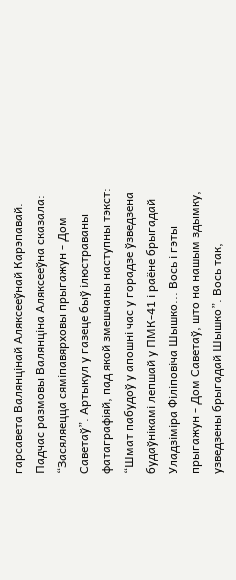гарсавета Валянцінай Аляксееўнай Карэпавай. Падчас размовы Валянціна Аляксееўна сказала: “Засяляецца сяміпавярховы прыгажун - Дом Саветаў”. Артыкул у газеце быў ілюстраваны фатаграфіяй, пад якой змешчаны наступны тэкст: “Шмат пабудоў у апошні час у горадзе ўзведзена будаўнікамі лепшай у ПМК-41 і раёне брыгадай Уладзіміра Філіповіча Шышко... Вось і гэты прыгажун - Дом Саветаў, што на нашым здымку, узведзены брыгадай Шышко”. Вось так,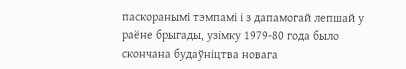паскоранымі тэмпамі і з дапамогай лепшай у раёне брыгады, узімку 1979-80 года было скончана будаўніцтва новага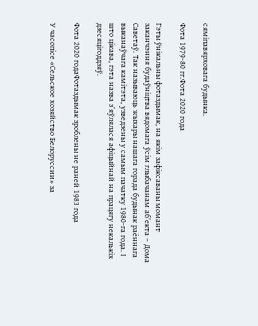сяміпавярховага будынка.

Фота 1979-80 гг.Фота 2020 года

Гэты ўнікальны фотаздымак, на якім зафіксаваны момант заканчэння будаўніцтва вядомага ўсім глыбачанам аб’екта – Дома Саветаў. Так называюць жыхары нашага горада будынак раённага выканаўчага камітэта, узведзены у самым пачатку 1980-га года. І што цікава, гэта назва з’яўлялася афіцыйнай на працягу некалькіх дзесяцігоддзяў.

Фота 2020 годаФотаздымак зроблены не раней 1983 года

У часопісе «Сельское хозяйство Белоруссии» за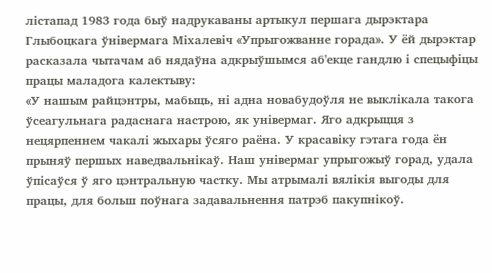лістапад 1983 года быў надрукаваны артыкул першага дырэктара Глыбоцкага ўнівермага Міхалевіч «Упрыгожванне горада». У ёй дырэктар расказала чытачам аб нядаўна адкрыўшымся аб'екце гандлю і спецыфіцы працы маладога калектыву:
«У нашым райцэнтры, мабыць, ні адна новабудоўля не выклікала такога ўсеагульнага радаснага настрою, як універмаг. Яго адкрыцця з нецярпеннем чакалі жыхары ўсяго раёна. У красавіку гэтага года ён прыняў першых наведвальнікаў. Наш універмаг упрыгожыў горад, удала ўпісаўся ў яго цэнтральную частку. Мы атрымалі вялікія выгоды для працы, для больш поўнага задавальнення патрэб пакупнікоў.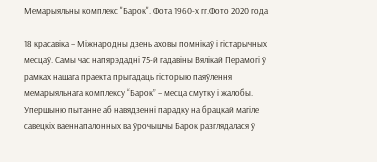Мемарыяльны комплекс "Барок". Фота 1960-х гг.Фото 2020 года

18 красавіка – Міжнародны дзень аховы помнікаў і гістарычных месцаў. Самы час напярэдадні 75-й гадавіны Вялікай Перамогі ў рамках нашага праекта прыгадаць гісторыю паяўлення мемарыяльнага комплексу “Барок” – месца смутку і жалобы.
Упершыню пытанне аб навядзенні парадку на брацкай магіле савецкіх ваеннапалонных ва ўрочышчы Барок разглядалася ў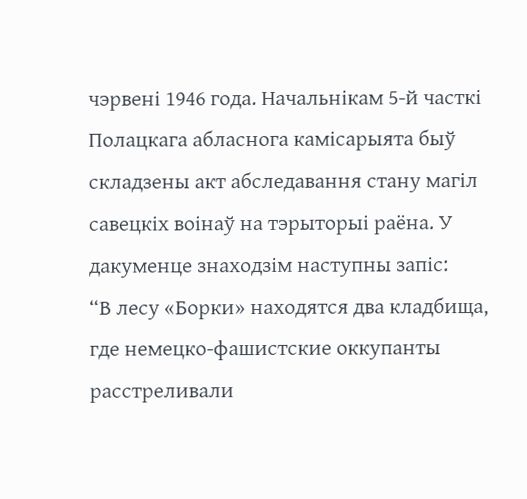чэрвені 1946 года. Начальнікам 5-й часткі Полацкага абласнога камісарыята быў складзены акт абследавання стану магіл савецкіх воінаў на тэрыторыі раёна. У дакуменце знаходзім наступны запіс:
“В лесу «Борки» находятся два кладбища, где немецко-фашистские оккупанты расстреливали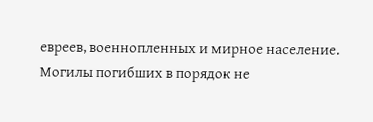евреев, военнопленных и мирное население. Могилы погибших в порядок не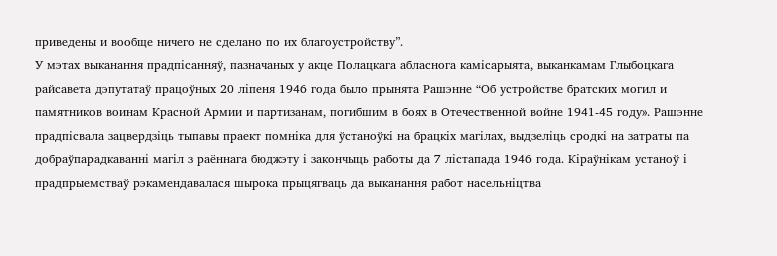приведены и вообще ничего не сделано по их благоустройству”.
У мэтах выканання прадпісанняў, пазначаных у акце Полацкага абласнога камісарыята, выканкамам Глыбоцкага райсавета дэпутатаў працоўных 20 ліпеня 1946 года было прынята Рашэнне “Об устройстве братских могил и памятников воинам Красной Армии и партизанам, погибшим в боях в Отечественной войне 1941-45 году». Рашэнне прадпісвала зацвердзіць тыпавы праект помніка для ўстаноўкі на брацкіх магілах, выдзеліць сродкі на затраты па добраўпарадкаванні магіл з раённага бюджэту і закончыць работы да 7 лістапада 1946 года. Кіраўнікам устаноў і прадпрыемстваў рэкамендавалася шырока прыцягваць да выканання работ насельніцтва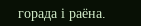горада і раёна.